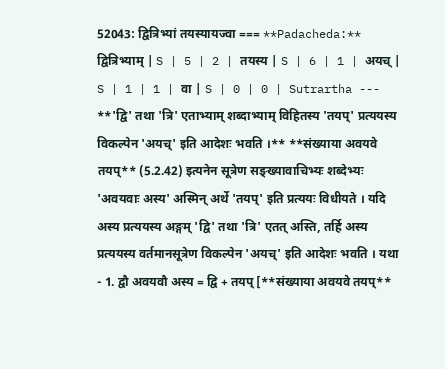52043: द्वित्रिभ्यां तयस्यायज्वा === **Padacheda:** द्वित्रिभ्याम् | S | 5 | 2 | तयस्य | S | 6 | 1 | अयच् | S | 1 | 1 | वा | S | 0 | 0 | Sutrartha --- **'द्वि' तथा 'त्रि' एताभ्याम् शब्दाभ्याम् विहितस्य 'तयप्' प्रत्ययस्य विकल्पेन 'अयच्' इति आदेशः भवति ।** **संख्याया अवयवे तयप्** (5.2.42) इत्यनेन सूत्रेण सङ्ख्यावाचिभ्यः शब्देभ्यः 'अवयवाः अस्य' अस्मिन् अर्थे 'तयप्' इति प्रत्ययः विधीयते । यदि अस्य प्रत्ययस्य अङ्गम् 'द्वि' तथा 'त्रि' एतत् अस्ति, तर्हि अस्य प्रत्ययस्य वर्तमानसूत्रेण विकल्पेन 'अयच्' इति आदेशः भवति । यथा - 1. द्वौ अवयवौ अस्य = द्वि + तयप् [**संख्याया अवयवे तयप्**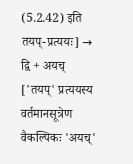(5.2.42) इति तयप्-प्रत्ययः] → द्वि + अयच् ['तयप्' प्रत्ययस्य वर्तमानसूत्रेण वैकल्पिकः 'अयच्'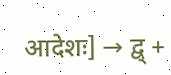आदेशः] → द्व् +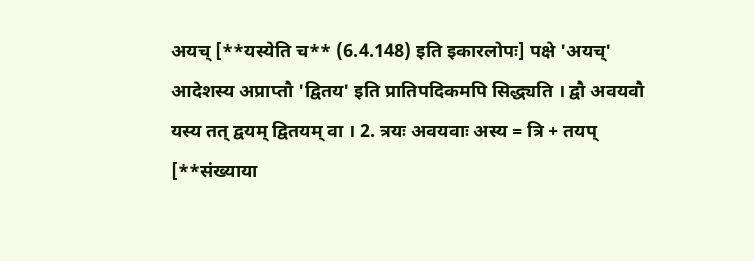अयच् [**यस्येति च** (6.4.148) इति इकारलोपः] पक्षे 'अयच्' आदेशस्य अप्राप्तौ 'द्वितय' इति प्रातिपदिकमपि सिद्ध्यति । द्वौ अवयवौ यस्य तत् द्वयम् द्वितयम् वा । 2. त्रयः अवयवाः अस्य = त्रि + तयप् [**संख्याया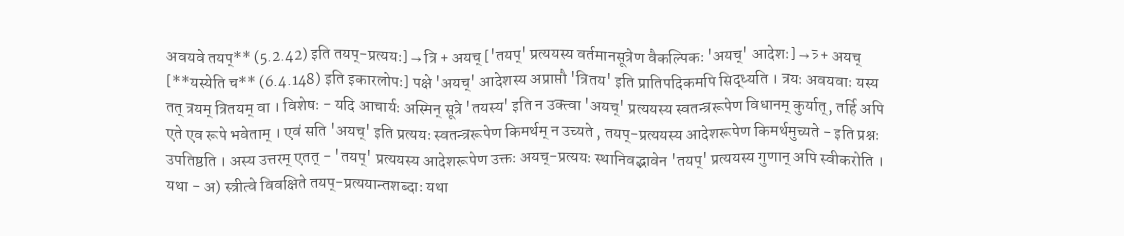अवयवे तयप्** (5.2.42) इति तयप्-प्रत्ययः] → त्रि + अयच् ['तयप्' प्रत्ययस्य वर्तमानसूत्रेण वैकल्पिकः 'अयच्' आदेशः] → त्र् + अयच् [**यस्येति च** (6.4.148) इति इकारलोपः] पक्षे 'अयच्' आदेशस्य अप्राप्तौ 'त्रितय' इति प्रातिपदिकमपि सिद्ध्यति । त्रयः अवयवाः यस्य तत् त्रयम् त्रितयम् वा । विशेषः - यदि आचार्यः अस्मिन् सूत्रे 'तयस्य' इति न उक्त्वा 'अयच्' प्रत्ययस्य स्वतन्त्ररूपेण विधानम् कुर्यात्, तर्हि अपि एते एव रूपे भवेताम् । एवं सति 'अयच्' इति प्रत्ययः स्वतन्त्ररूपेण किमर्थम् न उच्यते , तयप्-प्रत्ययस्य आदेशरूपेण किमर्थमुच्यते - इति प्रश्नः उपतिष्ठति । अस्य उत्तरम् एतत् - 'तयप्' प्रत्ययस्य आदेशरूपेण उक्तः अयच्-प्रत्ययः स्थानिवद्भावेन 'तयप्' प्रत्ययस्य गुणान् अपि स्वीकरोति । यथा - अ) स्त्रीत्वे विवक्षिते तयप्-प्रत्ययान्तशब्दाः यथा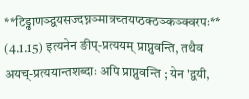**टिड्ढाणञ्द्वयसज्दघ्नञ्मात्रच्तयप्ठक्ठञ्कञ्क्वरपः** (4.1.15) इत्यनेन ङीप्-प्रत्ययम् प्राप्नुवन्ति, तथैव अयच्-प्रत्ययान्तशब्दाः अपि प्राप्नुवन्ति ; येन 'द्वयी,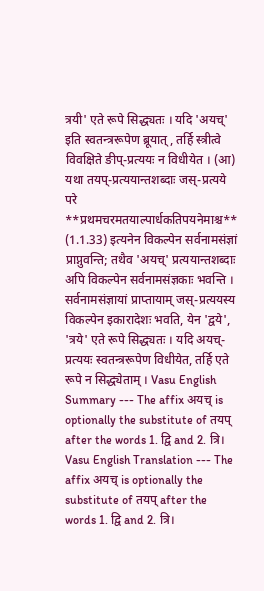त्रयी' एते रूपे सिद्ध्यतः । यदि 'अयच्' इति स्वतन्त्ररूपेण ब्रूयात्, तर्हि स्त्रीत्वे विवक्षिते ङीप्-प्रत्ययः न विधीयेत । (आ) यथा तयप्-प्रत्ययान्तशब्दाः जस्-प्रत्यये परे **प्रथमचरमतयाल्पार्धकतिपयनेमाश्च** (1.1.33) इत्यनेन विकल्पेन सर्वनामसंज्ञां प्राप्नुवन्ति; तथैव 'अयच्' प्रत्ययान्तशब्दाः अपि विकल्पेन सर्वनामसंज्ञकाः भवन्ति । सर्वनामसंज्ञायां प्राप्तायाम् जस्-प्रत्ययस्य विकल्पेन इकारादेशः भवति, येन 'द्वये', 'त्रये' एते रूपे सिद्ध्यतः । यदि अयच्-प्रत्ययः स्वतन्त्ररूपेण विधीयेत, तर्हि एते रूपे न सिद्ध्येताम् । Vasu English Summary --- The affix अयच् is optionally the substitute of तयप् after the words 1. द्वि and 2. त्रि। Vasu English Translation --- The affix अयच् is optionally the substitute of तयप् after the words 1. द्वि and 2. त्रि।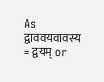As द्वाववयवावस्य = द्वयम् or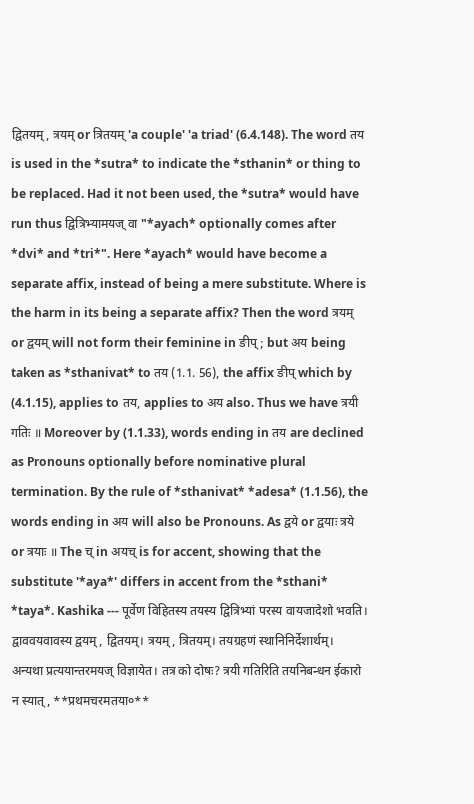द्वितयम्, त्रयम् or त्रितयम् 'a couple' 'a triad' (6.4.148). The word तय is used in the *sutra* to indicate the *sthanin* or thing to be replaced. Had it not been used, the *sutra* would have run thus द्वित्रिभ्यामयज् वा "*ayach* optionally comes after *dvi* and *tri*". Here *ayach* would have become a separate affix, instead of being a mere substitute. Where is the harm in its being a separate affix? Then the word त्रयम् or द्वयम् will not form their feminine in ङीप्; but अय being taken as *sthanivat* to तय (1.1. 56), the affix ङीप् which by (4.1.15), applies to तय, applies to अय also. Thus we have त्रयी गतिः ॥ Moreover by (1.1.33), words ending in तय are declined as Pronouns optionally before nominative plural termination. By the rule of *sthanivat* *adesa* (1.1.56), the words ending in अय will also be Pronouns. As द्वये or द्वयाः त्रये or त्रयाः ॥ The च् in अयच् is for accent, showing that the substitute '*aya*' differs in accent from the *sthani* *taya*. Kashika --- पूर्वेण विहितस्य तयस्य द्वित्रिभ्यां परस्य वायजादेशो भवति। द्वाववयवावस्य द्वयम्, द्वितयम्। त्रयम्, त्रितयम्। तयग्रहणं स्थानिनिर्देशार्थम्। अन्यथा प्रत्ययान्तरमयज् विज्ञायेत। तत्र को दोषः? त्रयी गतिरिति तयनिबन्धन ईकारो न स्यात्, **प्रथमचरमतया०**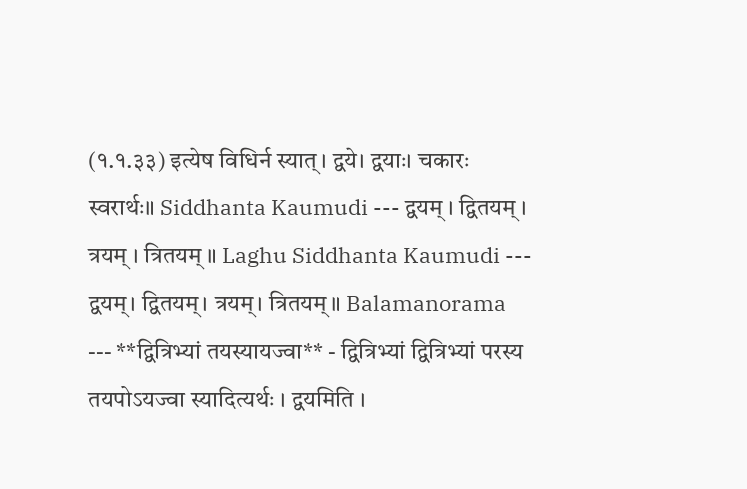(१.१.३३) इत्येष विधिर्न स्यात्। द्वये। द्वयाः। चकारः स्वरार्थः॥ Siddhanta Kaumudi --- द्वयम् । द्वितयम् । त्रयम् । त्रितयम् ॥ Laghu Siddhanta Kaumudi --- द्वयम्। द्वितयम्। त्रयम्। त्रितयम्॥ Balamanorama --- **द्वित्रिभ्यां तयस्यायज्वा** - द्वित्रिभ्यां द्वित्रिभ्यां परस्य तयपोऽयज्वा स्यादित्यर्थः । द्वयमिति ।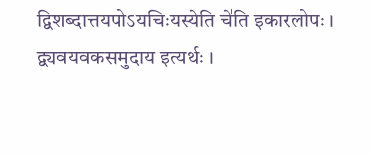द्विशब्दात्तयपोऽयचिःयस्येति चे॑ति इकारलोपः । द्व्यवयवकसमुदाय इत्यर्थः ।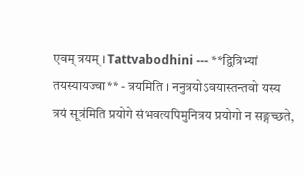एवम् त्रयम् । Tattvabodhini --- **द्वित्रिभ्यां तयस्यायज्वा** - त्रयमिति । ननुत्रयोऽवयास्तन्तवो यस्य त्रयं सूत्र॑मिति प्रयोगे संभवत्यपिमुनित्रय प्रयोगो न सङ्गच्छते,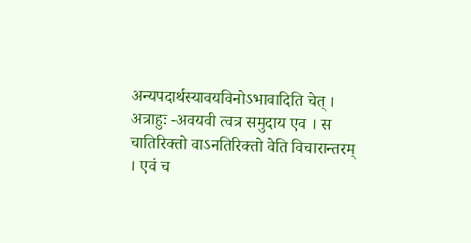अन्यपदार्थस्यावयविनोऽभावादिति चेत् । अत्राहुः -अवयवी त्वत्र समुदाय एव । स चातिरिक्तो वाऽनतिरिक्तो वेति विचारान्तरम् । एवं च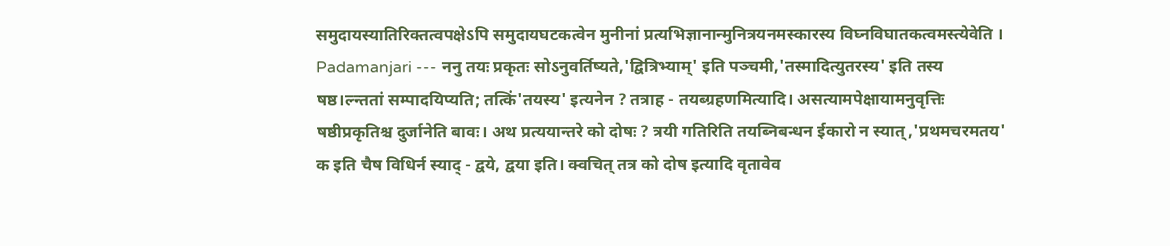समुदायस्यातिरिक्तत्वपक्षेऽपि समुदायघटकत्वेन मुनीनां प्रत्यभिज्ञानान्मुनित्रयनमस्कारस्य विघ्नविघातकत्वमस्त्येवेति । Padamanjari --- ननु तयः प्रकृतः सोऽनुवर्तिष्यते,'द्वित्रिभ्याम्' इति पञ्चमी,'तस्मादित्युतरस्य' इति तस्य षष्ठ।ल्न्ततां सम्पादयिप्यति; तत्किं'तयस्य' इत्यनेन ? तत्राह - तयब्ग्रहणमित्यादि। असत्यामपेक्षायामनुवृत्तिः षष्ठीप्रकृतिश्च दुर्जानेति बावः। अथ प्रत्ययान्तरे को दोषः ? त्रयी गतिरिति तयब्निबन्धन ईकारो न स्यात्,'प्रथमचरमतय' क इति चैष विधिर्न स्याद् - द्वये, द्वया इति। क्वचित् तत्र को दोष इत्यादि वृतावेव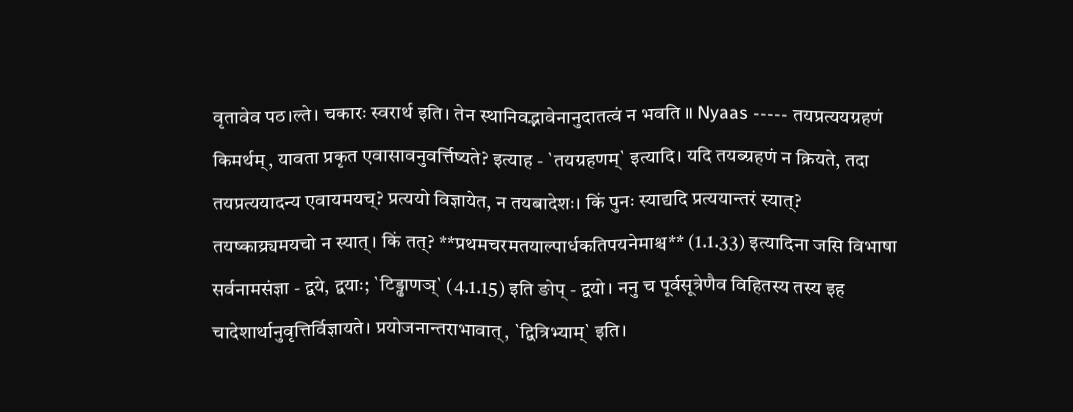वृतावेव पठ।ल्ते। चकारः स्वरार्थ इति। तेन स्थानिवद्भावेनानुदातत्वं न भवति ॥ Nyaas ----- तयप्रत्ययग्रहणं किमर्थम्, यावता प्रकृत एवासावनुवर्त्तिष्यते? इत्याह - `तयग्रहणम्` इत्यादि। यदि तयब्ग्रहणं न क्रियते, तदा तयप्रत्ययादन्य एवायमयच्? प्रत्ययो विज्ञायेत, न तयबादेशः। किं पुनः स्याद्यदि प्रत्ययान्तरं स्यात्? तयष्काय्र्यमयचो न स्यात्। किं तत्? **प्रथमचरमतयाल्पार्धकतिपयनेमाश्च** (1.1.33) इत्यादिना जसि विभाषा सर्वनामसंज्ञा - द्वये, द्वयाः; `टिड्ढाणञ्` (4.1.15) इति ङोप् - द्वयो। ननु च पूर्वसूत्रेणैव विहितस्य तस्य इह चादेशार्थानुवृत्तिर्विज्ञायते। प्रयोजनान्तराभावात्, `द्वित्रिभ्याम्` इति।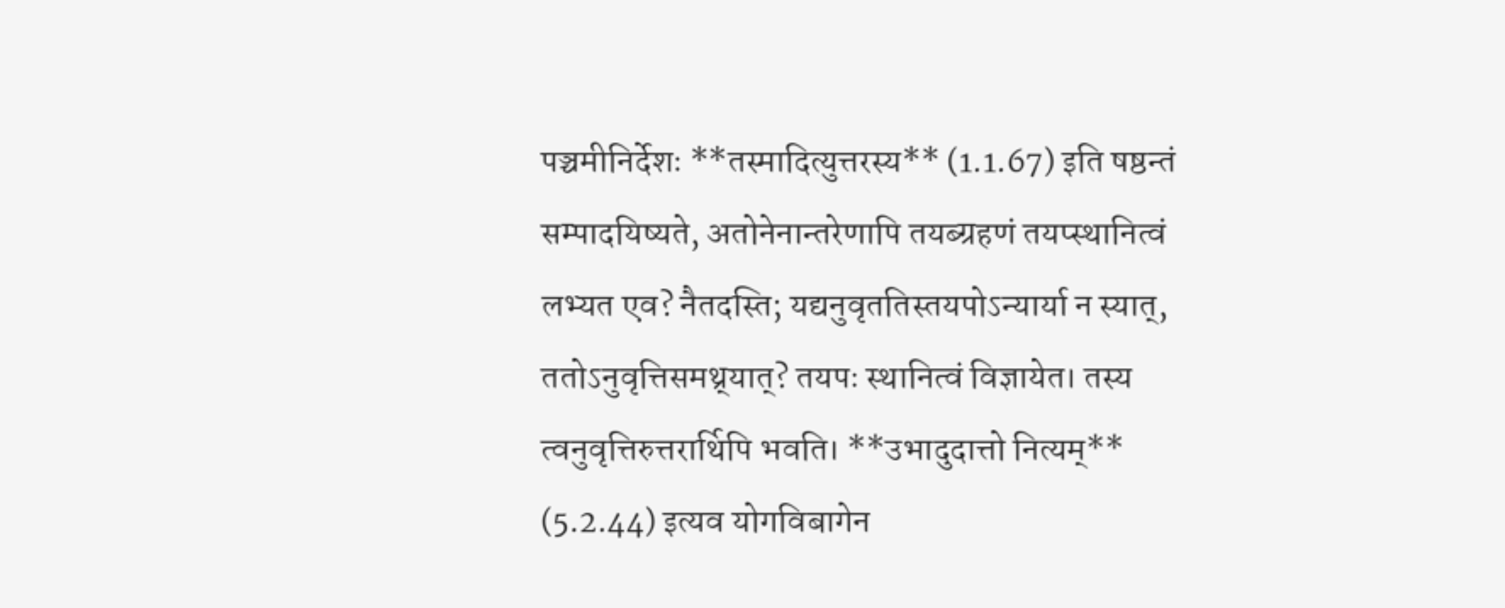पञ्चमीनिर्देशः **तस्मादित्युत्तरस्य** (1.1.67) इति षष्ठन्तं सम्पादयिष्यते, अतोनेनान्तरेणापि तयब्ग्रहणं तयप्स्थानित्वं लभ्यत एव? नैतदस्ति; यद्यनुवृततिस्तयपोऽन्यार्या न स्यात्, ततोऽनुवृत्तिसमथ्र्यात्? तयपः स्थानित्वं विज्ञायेत। तस्य त्वनुवृत्तिरुत्तरार्थिपि भवति। **उभादुदात्तो नित्यम्** (5.2.44) इत्यव योगविबागेन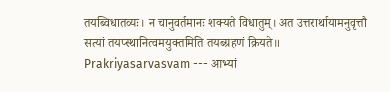तयब्विधातव्यः। न चानुवर्तमानः शक्यते विधातुम्। अत उत्तरार्थायामनुवृत्तौ सत्यां तयप्स्थानित्वमयुक्तमिति तयब्ग्रहणं क्रियते॥ Prakriyasarvasvam --- आभ्यां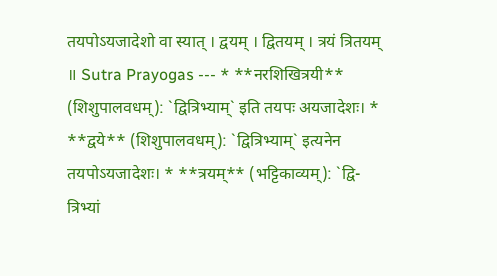तयपोऽयजादेशो वा स्यात् । द्वयम् । द्वितयम् । त्रयं त्रितयम् ॥ Sutra Prayogas --- * **नरशिखित्रयी** (शिशुपालवधम्): `द्वित्रिभ्याम्` इति तयपः अयजादेशः। * **द्वये** (शिशुपालवधम्): `द्वित्रिभ्याम्` इत्यनेन तयपोऽयजादेशः। * **त्रयम्** (भट्टिकाव्यम्): `द्वि-त्रिभ्यां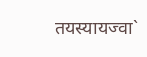तयस्यायज्वा`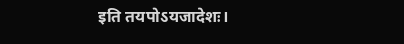इति तयपोऽयजादेशः।